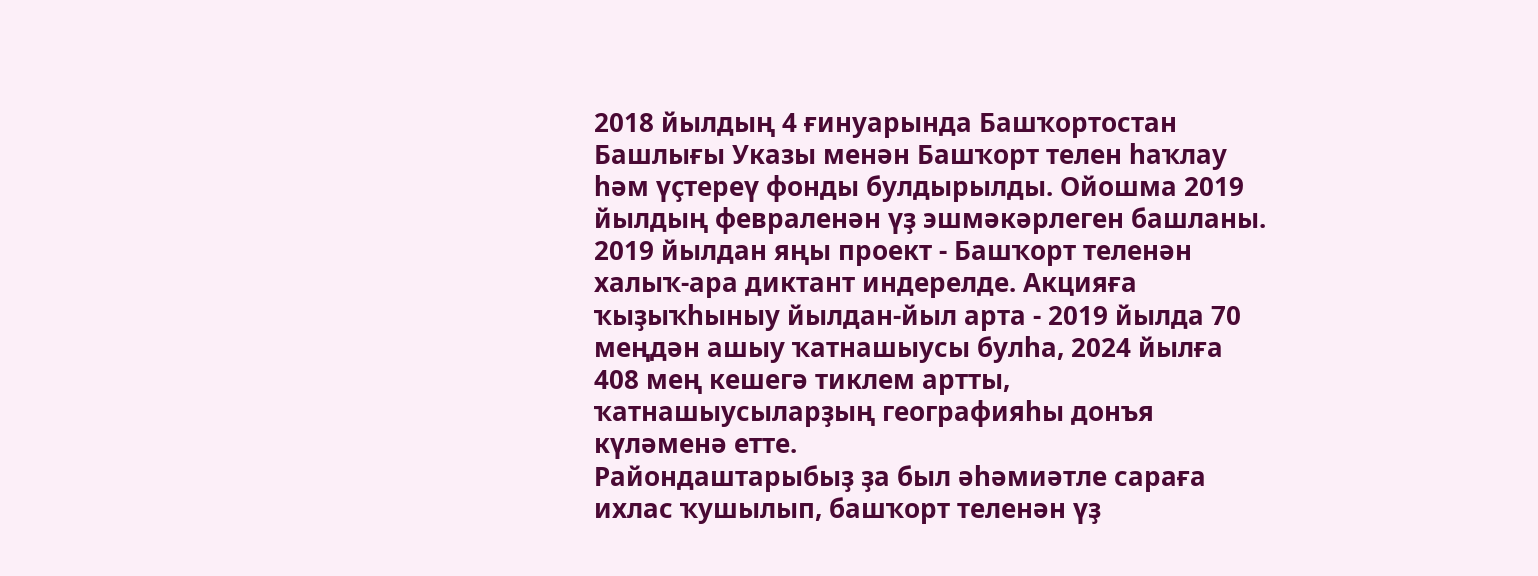2018 йылдың 4 ғинуарында Башҡортостан Башлығы Указы менән Башҡорт телен һаҡлау һәм үҫтереү фонды булдырылды. Ойошма 2019 йылдың февраленән үҙ эшмәкәрлеген башланы.
2019 йылдан яңы проект - Башҡорт теленән халыҡ-ара диктант индерелде. Акцияға ҡыҙыҡһыныу йылдан-йыл арта - 2019 йылда 70 меңдән ашыу ҡатнашыусы булһа, 2024 йылға 408 мең кешегә тиклем артты, ҡатнашыусыларҙың географияһы донъя күләменә етте.
Райондаштарыбыҙ ҙа был әһәмиәтле сараға ихлас ҡушылып, башҡорт теленән үҙ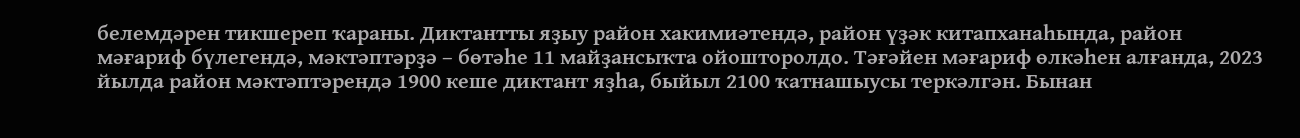белемдәрен тикшереп ҡараны. Диктантты яҙыу район хакимиәтендә, район үҙәк китапханаһында, район мәғариф бүлегендә, мәктәптәрҙә – бөтәһе 11 майҙансыҡта ойошторолдо. Тәғәйен мәғариф өлкәһен алғанда, 2023 йылда район мәктәптәрендә 1900 кеше диктант яҙһа, быйыл 2100 ҡатнашыусы теркәлгән. Бынан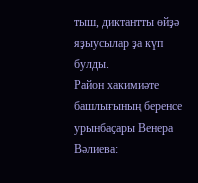тыш, диктантты өйҙә яҙыусылар ҙа күп булды.
Район хакимиәте башлығының беренсе урынбаҫары Венера Вәлиева: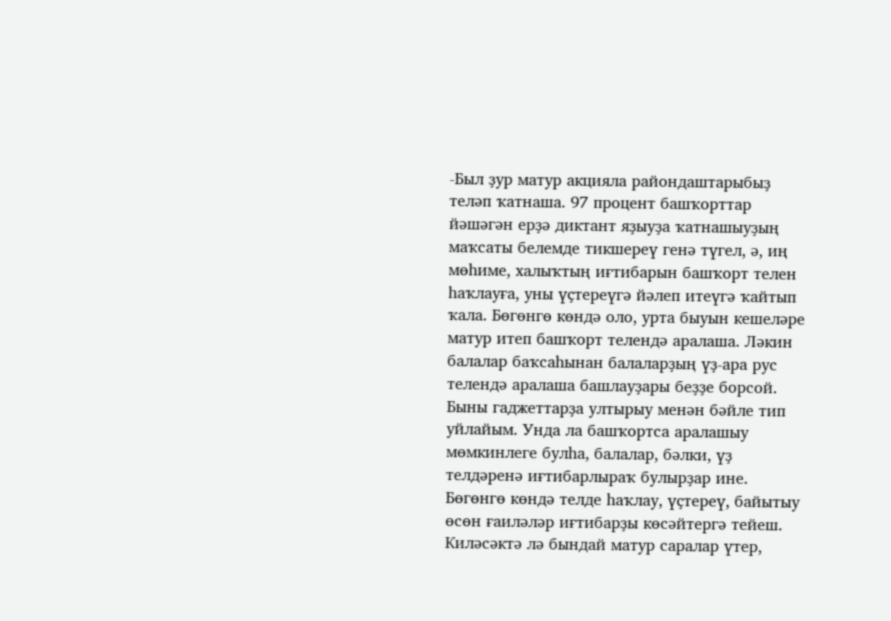-Был ҙур матур акцияла райондаштарыбыҙ теләп ҡатнаша. 97 процент башҡорттар йәшәгән ерҙә диктант яҙыуҙа ҡатнашыуҙың маҡсаты белемде тикшереү генә түгел, ә, иң мөһиме, халыҡтың иғтибарын башҡорт телен һаҡлауға, уны үҫтереүгә йәлеп итеүгә ҡайтып ҡала. Бөгөнгө көндә оло, урта быуын кешеләре матур итеп башҡорт телендә аралаша. Ләкин балалар баҡсаһынан балаларҙың үҙ-ара рус телендә аралаша башлауҙары беҙҙе борсой. Быны гаджеттарҙа ултырыу менән бәйле тип уйлайым. Унда ла башҡортса аралашыу мөмкинлеге булһа, балалар, бәлки, үҙ телдәренә иғтибарлыраҡ булырҙар ине. Бөгөнгө көндә телде һаҡлау, үҫтереү, байытыу өсөн ғаиләләр иғтибарҙы көсәйтергә тейеш. Киләсәктә лә бындай матур саралар үтер,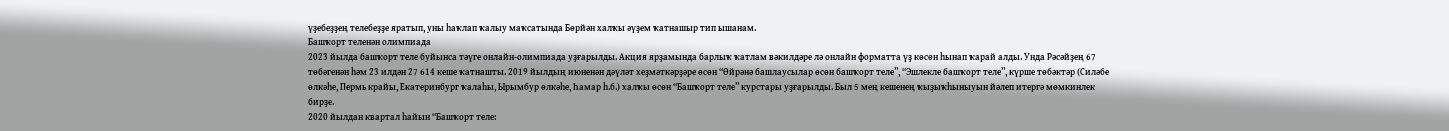үҙебеҙҙең телебеҙҙе яратып, уны һаҡлап ҡалыу маҡсатында Бөрйән халҡы әүҙем ҡатнашыр тип ышанам.
Башҡорт теленән олимпиада
2023 йылда башҡорт теле буйынса тәүге онлайн-олимпиада уҙғарылды. Акция ярҙамында барлыҡ ҡатлам вәкилдәре лә онлайн форматта үҙ көсөн һынап ҡарай алды. Унда Рәсәйҙең 67 төбәгенән һәм 23 илдән 27 614 кеше ҡатнашты. 2019 йылдың июненән дәүләт хеҙмәткәрҙәре өсөн “Өйрәнә башлаусылар өсөн башҡорт теле”, “Эшлекле башҡорт теле”, күрше төбәктәр (Силәбе өлкәһе, Пермь крайы, Екатеринбург ҡалаһы, Ырымбур өлкәһе, Һамар һ.б.) халҡы өсөн “Башҡорт теле” курстары уҙғарылды. Был 5 мең кешенең ҡыҙыҡһыныуын йәлеп итергә мөмкинлек бирҙе.
2020 йылдан квартал һайын “Башҡорт теле: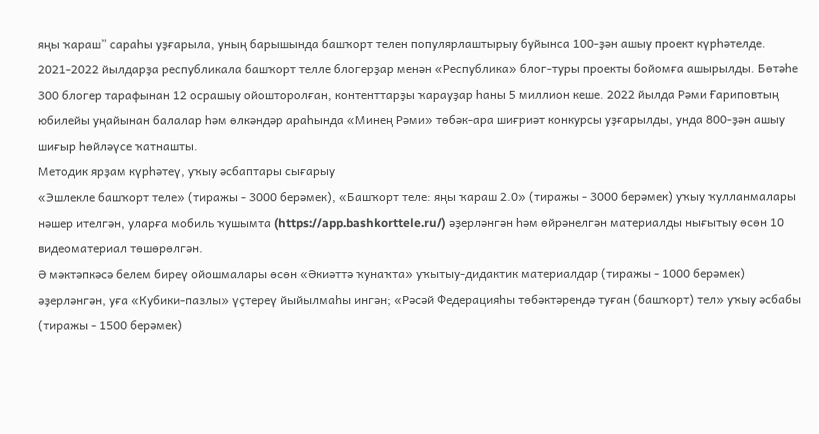яңы ҡараш” сараһы уҙғарыла, уның барышында башҡорт телен популярлаштырыу буйынса 100-ҙән ашыу проект күрһәтелде. 2021-2022 йылдарҙа республикала башҡорт телле блогерҙар менән «Республика» блог-туры проекты бойомға ашырылды. Бөтәһе 300 блогер тарафынан 12 осрашыу ойошторолған, контенттарҙы ҡарауҙар һаны 5 миллион кеше. 2022 йылда Рәми Ғариповтың юбилейы уңайынан балалар һәм өлкәндәр араһында «Минең Рәми» төбәк-ара шиғриәт конкурсы уҙғарылды, унда 800-ҙән ашыу шиғыр һөйләүсе ҡатнашты.
Методик ярҙам күрһәтеү, уҡыу әсбаптары сығарыу
«Эшлекле башҡорт теле» (тиражы - 3000 берәмек), «Башҡорт теле: яңы ҡараш 2.0» (тиражы - 3000 берәмек) уҡыу ҡулланмалары нәшер ителгән, уларға мобиль ҡушымта (https://app.bashkorttele.ru/) әҙерләнгән һәм өйрәнелгән материалды нығытыу өсөн 10 видеоматериал төшөрөлгән.
Ә мәктәпкәсә белем биреү ойошмалары өсөн «Әкиәттә ҡунаҡта» уҡытыу-дидактик материалдар (тиражы - 1000 берәмек) әҙерләнгән, уға «Кубики-пазлы» үҫтереү йыйылмаһы ингән; «Рәсәй Федерацияһы төбәктәрендә туған (башҡорт) тел» уҡыу әсбабы (тиражы - 1500 берәмек)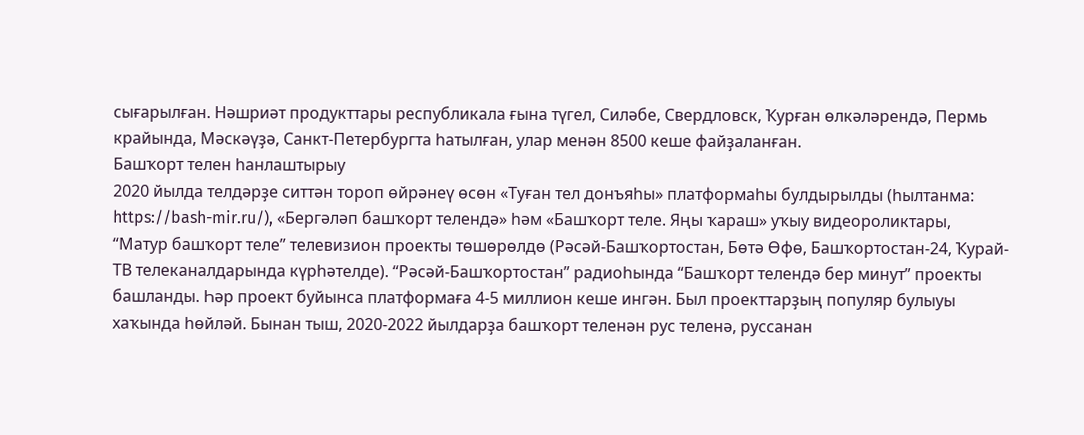сығарылған. Нәшриәт продукттары республикала ғына түгел, Силәбе, Свердловск, Ҡурған өлкәләрендә, Пермь крайында, Мәскәүҙә, Санкт-Петербургта һатылған, улар менән 8500 кеше файҙаланған.
Башҡорт телен һанлаштырыу
2020 йылда телдәрҙе ситтән тороп өйрәнеү өсөн «Туған тел донъяһы» платформаһы булдырылды (һылтанма: https://bash-mir.ru/), «Бергәләп башҡорт телендә» һәм «Башҡорт теле. Яңы ҡараш» уҡыу видеороликтары, “Матур башҡорт теле” телевизион проекты төшөрөлдө (Рәсәй-Башҡортостан, Бөтә Өфө, Башҡортостан-24, Ҡурай-ТВ телеканалдарында күрһәтелде). “Рәсәй-Башҡортостан” радиоһында “Башҡорт телендә бер минут” проекты башланды. Һәр проект буйынса платформаға 4-5 миллион кеше ингән. Был проекттарҙың популяр булыуы хаҡында һөйләй. Бынан тыш, 2020-2022 йылдарҙа башҡорт теленән рус теленә, руссанан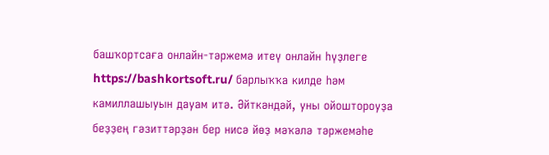башҡортсаға онлайн-тәржемә итеү онлайн һүҙлеге https://bashkortsoft.ru/ барлыҡҡа килде һәм камиллашыуын дауам итә. Әйткәндәй, уны ойоштороуҙа беҙҙең гәзиттәрҙән бер нисә йөҙ мәҡәлә тәржемәһе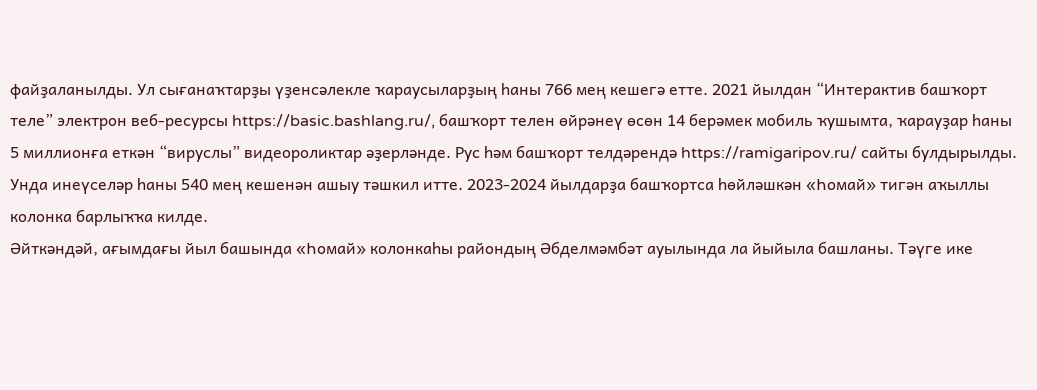файҙаланылды. Ул сығанаҡтарҙы үҙенсәлекле ҡараусыларҙың һаны 766 мең кешегә етте. 2021 йылдан “Интерактив башҡорт теле” электрон веб-ресурсы https://basic.bashlang.ru/, башҡорт телен өйрәнеү өсөн 14 берәмек мобиль ҡушымта, ҡарауҙар һаны 5 миллионға еткән “вируслы” видеороликтар әҙерләнде. Рус һәм башҡорт телдәрендә https://ramigaripov.ru/ сайты булдырылды. Унда инеүселәр һаны 540 мең кешенән ашыу тәшкил итте. 2023-2024 йылдарҙа башҡортса һөйләшкән «Һомай» тигән аҡыллы колонка барлыҡҡа килде.
Әйткәндәй, ағымдағы йыл башында «Һомай» колонкаһы райондың Әбделмәмбәт ауылында ла йыйыла башланы. Тәүге ике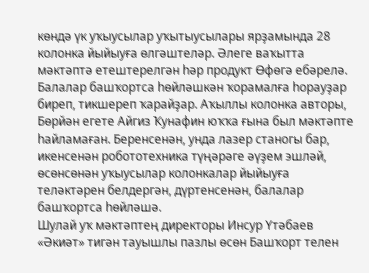көндә үк уҡыусылар уҡытыусылары ярҙамында 28 колонка йыйыуға өлгәштеләр. Әлеге ваҡытта мәктәптә етештерелгән һәр продукт Өфөгә ебәрелә. Балалар башҡортса һөйләшкән ҡорамалға һорауҙар биреп, тикшереп ҡарайҙар. Аҡыллы колонка авторы, Бөрйән егете Айгиз Ҡунафин юҡҡа ғына был мәктәпте һайламаған. Беренсенән, унда лазер станогы бар, икенсенән робототехника түңәрәге әүҙем эшләй, өсөнсөнән уҡыусылар колонкалар йыйыуға теләктәрен белдергән, дүртенсенән, балалар башҡортса һөйләшә.
Шулай уҡ мәктәптең директоры Инсур Үтәбаев «Әкиәт» тигән тауышлы пазлы өсөн Башҡорт телен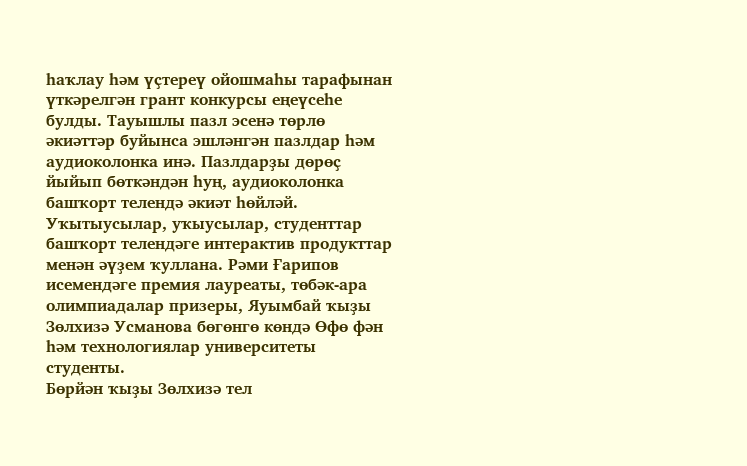һаҡлау һәм үҫтереү ойошмаһы тарафынан үткәрелгән грант конкурсы еңеүсеһе булды. Тауышлы пазл эсенә төрлө әкиәттәр буйынса эшләнгән пазлдар һәм аудиоколонка инә. Пазлдарҙы дөрөҫ йыйып бөткәндән һуң, аудиоколонка башҡорт телендә әкиәт һөйләй.
Уҡытыусылар, уҡыусылар, студенттар башҡорт телендәге интерактив продукттар менән әүҙем ҡуллана. Рәми Ғарипов исемендәге премия лауреаты, төбәк-ара олимпиадалар призеры, Яуымбай ҡыҙы Зөлхизә Усманова бөгөнгө көндә Өфө фән һәм технологиялар университеты студенты.
Бөрйән ҡыҙы Зөлхизә тел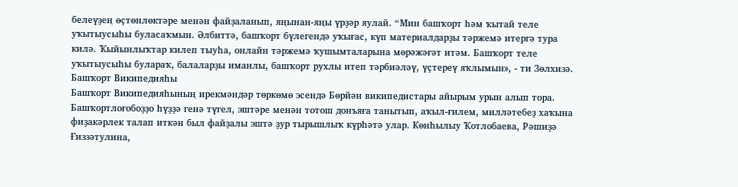белеүҙең өҫтөнлөктәре менән файҙаланып, яңынан-яңы үрҙәр яулай. “Мин башҡорт һәм ҡытай теле уҡытыусыһы буласаҡмын. Әлбиттә, башҡорт бүлегендә уҡығас, күп материалдарҙы тәржемә итергә тура килә. Ҡыйынлыҡтар килеп тыуһа, онлайн тәржемә ҡушымталарына мөрәжәғәт итәм. Башҡорт теле уҡытыусыһы булараҡ, балаларҙы иманлы, башҡорт рухлы итеп тәрбиәләү, үҫтереү яҡлымын», - ти Зөлхизә.
Башҡорт Википедияһы
Башҡорт Википедияһының ирекмәндәр төркөмө эсендә Бөрйән википедистары айырым урын алып тора. Башҡортлоғобоҙҙо һүҙҙә генә түгел, эштәре менән тотош донъяға танытып, аҡыл-ғилем, милләтебеҙ хаҡына фиҙакәрлек талап иткән был файҙалы эштә ҙур тырышлыҡ күрһәтә улар. Көнһылыу Ҡотлобаева, Рәшиҙә Ғиззәтулина,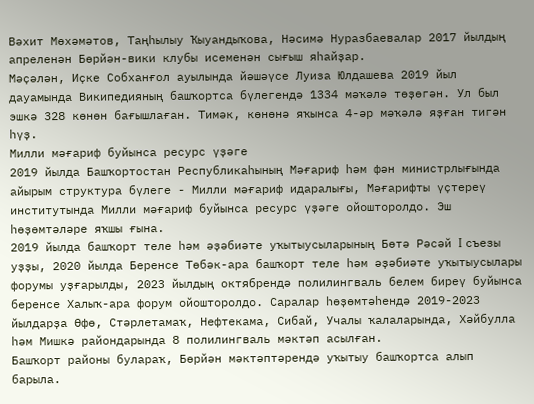Вәхит Мөхәмәтов, Таңһылыу Ҡыуандыҡова, Нәсимә Нуразбаевалар 2017 йылдың апреленән Бөрйән-вики клубы исеменән сығыш яһайҙар.
Мәҫәлән, Иҫке Собханғол ауылында йәшәүсе Луиза Юлдашева 2019 йыл дауамында Википедияның башҡортса бүлегендә 1334 мәҡәлә төҙөгән. Ул был эшкә 328 көнөн бағышлаған. Тимәк, көнөнә яҡынса 4-әр мәҡәлә яҙған тигән һүҙ.
Милли мәғариф буйынса ресурс үҙәге
2019 йылда Башҡортостан Республикаһының Мәғариф һәм фән министрлығында айырым структура бүлеге - Милли мәғариф идаралығы, Мәғарифты үҫтереү институтында Милли мәғариф буйынса ресурс үҙәге ойошторолдо. Эш һөҙөмтәләре яҡшы ғына.
2019 йылда башҡорт теле һәм әҙәбиәте уҡытыусыларының Бөтә Рәсәй I съезы уҙҙы, 2020 йылда Беренсе Төбәк-ара башҡорт теле һәм әҙәбиәте уҡытыусылары форумы уҙғарылды, 2023 йылдың октябрендә полилингваль белем биреү буйынса беренсе Халыҡ-ара форум ойошторолдо. Саралар һөҙөмтәһендә 2019-2023 йылдарҙа Өфө, Стәрлетамаҡ, Нефтекама, Сибай, Учалы ҡалаларында, Хәйбулла һәм Мишкә райондарында 8 полилингваль мәктәп асылған.
Башҡорт районы булараҡ, Бөрйән мәктәптәрендә уҡытыу башҡортса алып барыла.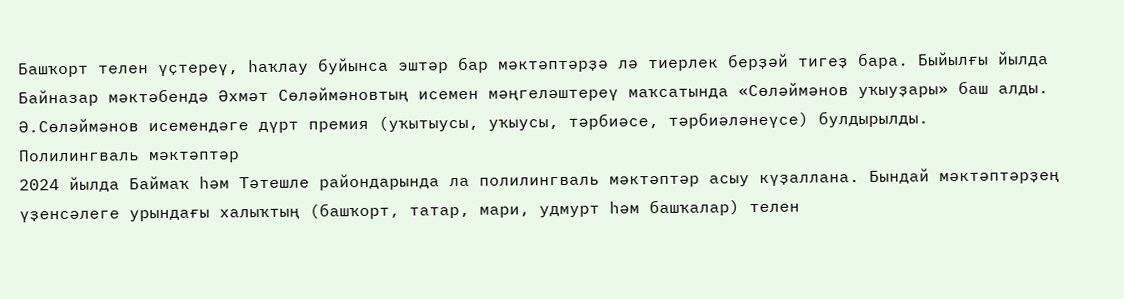Башҡорт телен үҫтереү, һаҡлау буйынса эштәр бар мәктәптәрҙә лә тиерлек берҙәй тигеҙ бара. Быйылғы йылда Байназар мәктәбендә Әхмәт Сөләймәновтың исемен мәңгеләштереү маҡсатында «Сөләймәнов уҡыуҙары» баш алды. Ә.Сөләймәнов исемендәге дүрт премия (уҡытыусы, уҡыусы, тәрбиәсе, тәрбиәләнеүсе) булдырылды.
Полилингваль мәктәптәр
2024 йылда Баймаҡ һәм Тәтешле райондарында ла полилингваль мәктәптәр асыу күҙаллана. Бындай мәктәптәрҙең үҙенсәлеге урындағы халыҡтың (башҡорт, татар, мари, удмурт һәм башҡалар) телен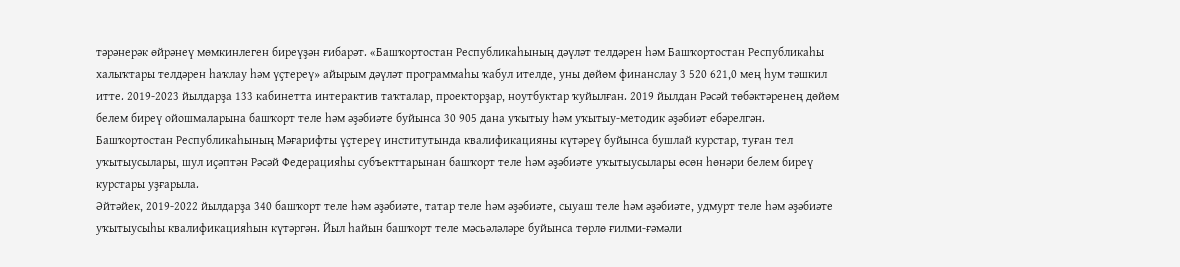тәрәнерәк өйрәнеү мөмкинлеген биреүҙән ғибарәт. «Башҡортостан Республикаһының дәүләт телдәрен һәм Башҡортостан Республикаһы халыҡтары телдәрен һаҡлау һәм үҫтереү» айырым дәүләт программаһы ҡабул ителде, уны дөйөм финанслау 3 520 621,0 мең һум тәшкил итте. 2019-2023 йылдарҙа 133 кабинетта интерактив таҡталар, проекторҙар, ноутбуктар ҡуйылған. 2019 йылдан Рәсәй төбәктәренең дөйөм белем биреү ойошмаларына башҡорт теле һәм әҙәбиәте буйынса 30 905 дана уҡытыу һәм уҡытыу-методик әҙәбиәт ебәрелгән. Башҡортостан Республикаһының Мәғарифты үҫтереү институтында квалификацияны күтәреү буйынса бушлай курстар, туған тел уҡытыусылары, шул иҫәптән Рәсәй Федерацияһы субъекттарынан башҡорт теле һәм әҙәбиәте уҡытыусылары өсөн һөнәри белем биреү курстары уҙғарыла.
Әйтәйек, 2019-2022 йылдарҙа 340 башҡорт теле һәм әҙәбиәте, татар теле һәм әҙәбиәте, сыуаш теле һәм әҙәбиәте, удмурт теле һәм әҙәбиәте уҡытыусыһы квалификацияһын күтәргән. Йыл һайын башҡорт теле мәсьәләләре буйынса төрлө ғилми-ғәмәли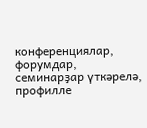конференциялар, форумдар, семинарҙар үткәрелә, профилле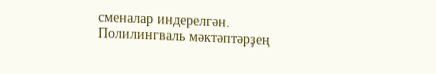сменалар индерелгән.
Полилингваль мәктәптәрҙең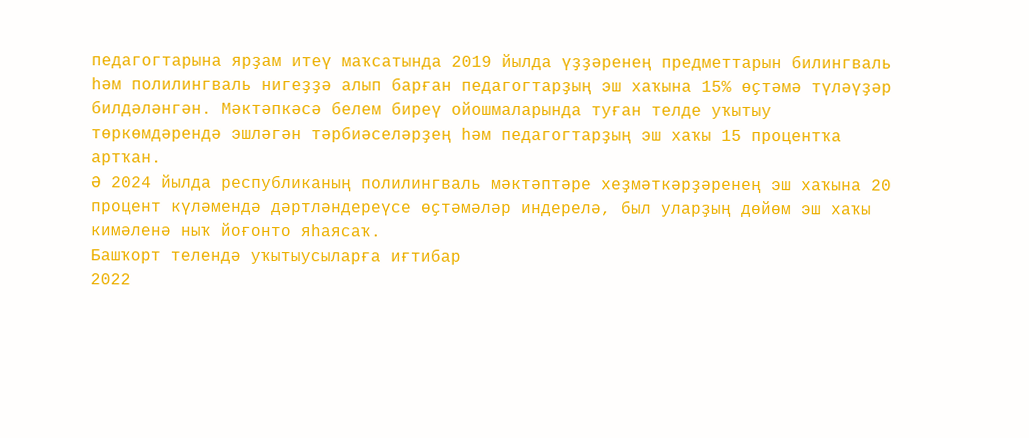педагогтарына ярҙам итеү маҡсатында 2019 йылда үҙҙәренең предметтарын билингваль һәм полилингваль нигеҙҙә алып барған педагогтарҙың эш хаҡына 15% өҫтәмә түләүҙәр билдәләнгән. Мәктәпкәсә белем биреү ойошмаларында туған телде уҡытыу төркөмдәрендә эшләгән тәрбиәселәрҙең һәм педагогтарҙың эш хаҡы 15 процентҡа артҡан.
Ә 2024 йылда республиканың полилингваль мәктәптәре хеҙмәткәрҙәренең эш хаҡына 20 процент күләмендә дәртләндереүсе өҫтәмәләр индерелә, был уларҙың дөйөм эш хаҡы кимәленә ныҡ йоғонто яһаясаҡ.
Башҡорт телендә уҡытыусыларға иғтибар
2022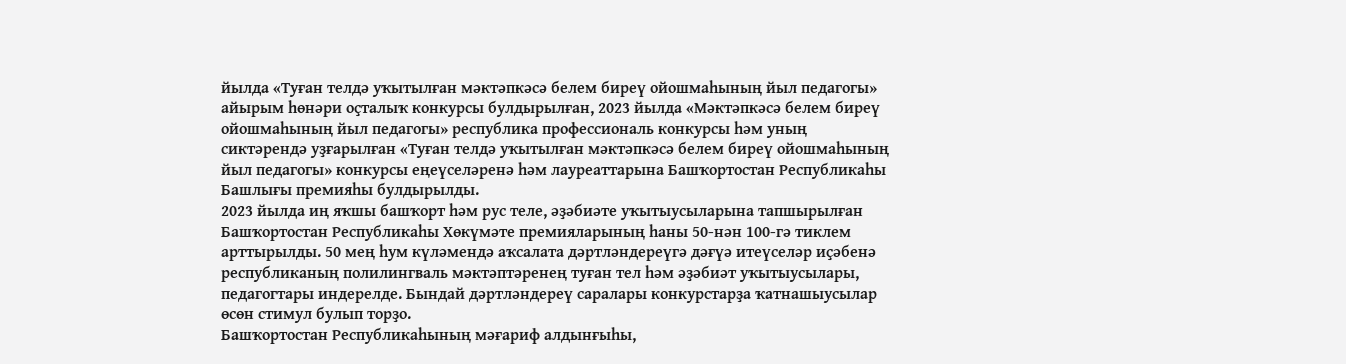йылда «Туған телдә уҡытылған мәктәпкәсә белем биреү ойошмаһының йыл педагогы» айырым һөнәри оҫталыҡ конкурсы булдырылған, 2023 йылда «Мәктәпкәсә белем биреү ойошмаһының йыл педагогы» республика профессиональ конкурсы һәм уның сиктәрендә уҙғарылған «Туған телдә уҡытылған мәктәпкәсә белем биреү ойошмаһының йыл педагогы» конкурсы еңеүселәренә һәм лауреаттарына Башҡортостан Республикаһы Башлығы премияһы булдырылды.
2023 йылда иң яҡшы башҡорт һәм рус теле, әҙәбиәте уҡытыусыларына тапшырылған Башҡортостан Республикаһы Хөкүмәте премияларының һаны 50-нән 100-гә тиклем арттырылды. 50 мең һум күләмендә аҡсалата дәртләндереүгә дәғүә итеүселәр иҫәбенә республиканың полилингваль мәктәптәренең туған тел һәм әҙәбиәт уҡытыусылары, педагогтары индерелде. Бындай дәртләндереү саралары конкурстарҙа ҡатнашыусылар өсөн стимул булып торҙо.
Башҡортостан Республикаһының мәғариф алдынғыһы,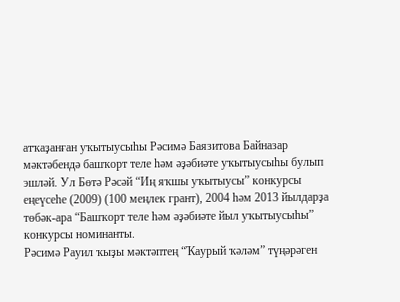атҡаҙанған уҡытыусыһы Рәсимә Баязитова Байназар мәктәбендә башҡорт теле һәм әҙәбиәте уҡытыусыһы булып эшләй. Ул Бөтә Рәсәй “Иң яҡшы уҡытыусы” конкурсы еңеүсеһе (2009) (100 меңлек грант), 2004 һәм 2013 йылдарҙа төбәк-ара “Башҡорт теле һәм әҙәбиәте йыл уҡытыусыһы” конкурсы номинанты.
Рәсимә Рауил ҡыҙы мәктәптең “Ҡаурый ҡәләм” түңәрәген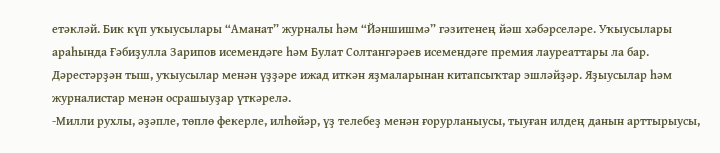етәкләй. Бик күп уҡыусылары “Аманат” журналы һәм “Йәншишмә” гәзитенең йәш хәбәрселәре. Уҡыусылары араһында Ғәбиҙулла Зарипов исемендәге һәм Булат Солтангәрәев исемендәге премия лауреаттары ла бар. Дәрестәрҙән тыш, уҡыусылар менән үҙҙәре ижад иткән яҙмаларынан китапсыҡтар эшләйҙәр. Яҙыусылар һәм журналистар менән осрашыуҙар үткәрелә.
-Милли рухлы, әҙәпле, төплө фекерле, илһөйәр, үҙ телебеҙ менән ғорурланыусы, тыуған илдең данын арттырыусы,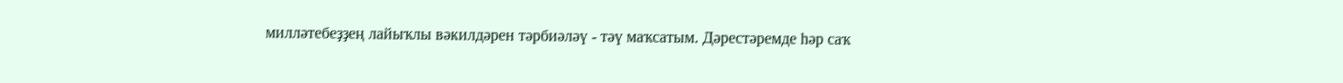милләтебеҙҙең лайыҡлы вәкилдәрен тәрбиәләү - тәү маҡсатым. Дәрестәремде һәр саҡ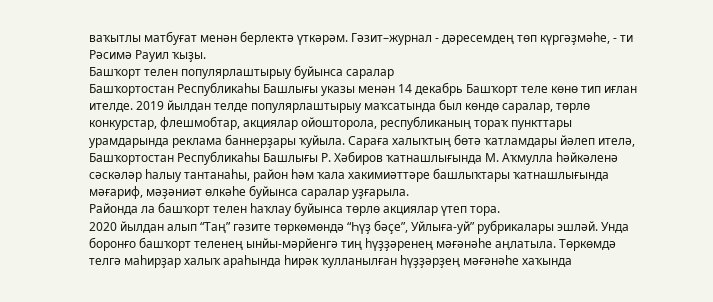ваҡытлы матбуғат менән берлектә үткәрәм. Гәзит–журнал - дәресемдең төп күргәҙмәһе, - ти Рәсимә Рауил ҡыҙы.
Башҡорт телен популярлаштырыу буйынса саралар
Башҡортостан Республикаһы Башлығы указы менән 14 декабрь Башҡорт теле көнө тип иғлан ителде. 2019 йылдан телде популярлаштырыу маҡсатында был көндө саралар, төрлө конкурстар, флешмобтар, акциялар ойошторола, республиканың тораҡ пункттары урамдарында реклама баннерҙары ҡуйыла. Сараға халыҡтың бөтә ҡатламдары йәлеп ителә, Башҡортостан Республикаһы Башлығы Р. Хәбиров ҡатнашлығында М. Аҡмулла һәйкәленә сәскәләр һалыу тантанаһы, район һәм ҡала хакимиәттәре башлыҡтары ҡатнашлығында мәғариф, мәҙәниәт өлкәһе буйынса саралар уҙғарыла.
Районда ла башҡорт телен һаҡлау буйынса төрлө акциялар үтеп тора.
2020 йылдан алып “Таң” гәзите төркөмөндә “Һүҙ бәҫе”, Уйлыға-уй” рубрикалары эшләй. Унда боронғо башҡорт теленең ынйы-мәрйенгә тиң һүҙҙәренең мәғәнәһе аңлатыла. Төркөмдә телгә маһирҙар халыҡ араһында һирәк ҡулланылған һүҙҙәрҙең мәғәнәһе хаҡында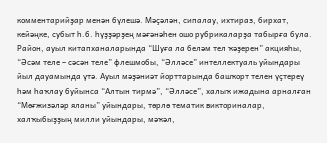комментарийҙар менән бүлешә. Мәҫәлән, сипалау, ихтираз, бирхат, кейәңке, субыт һ.б. һүҙҙәрҙең мәғәнәһен ошо рубрикаларҙа табырға була.
Район, ауыл китапханаларында “Шуға ла беләм тел ҡәҙерен” акцияһы, “Әсәм теле – сәсән теле” флешмобы, “Әлләсе” интеллектуаль уйындары йыл дауамында үтә. Ауыл мәҙәниәт йорттарында башҡорт телен үҫтереү һәм һаҡлау буйынса “Алтын тирмә”, “Әлләсе”, халыҡ ижадына арналған “Мөғжизәләр яланы” уйындары, төрлө тематик викториналар, халҡыбыҙҙың милли уйындары, мәҡәл,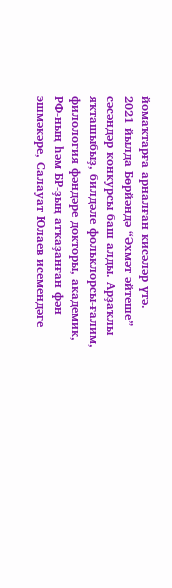йомаҡтарға арналған кисәләр үтә.
2021 йылда Бөрйәндә “Әхмәт әйтеше” сәсәндәр конкурсы баш алды. Арҙаҡлы яҡташыбыҙ, билдәле фольклорсы-ғалим, филология фәндәре докторы, академик, РФ-ның һәм БР-ҙың атҡаҙанған фән эшмәкәре, Салауат Юлаев исемендәге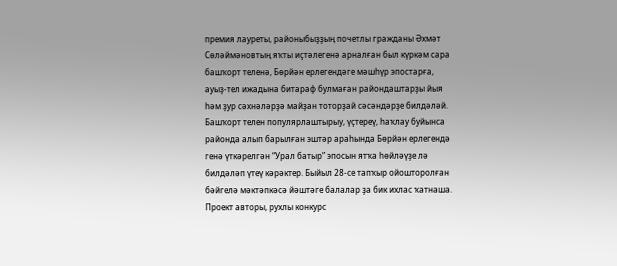премия лауреты, районыбыҙҙың почетлы гражданы Әхмәт Сөләймәновтың яҡты иҫтәлегенә арналған был күркәм сара башҡорт теленә, Бөрйән ерлегендәге мәшһүр эпостарға, ауыҙ-тел ижадына битараф булмаған райондаштарҙы йыя һәм ҙур сәхнәләрҙә майҙан тоторҙай сәсәндәрҙе билдәләй.
Башҡорт телен популярлаштырыу, үҫтереү, һаҡлау буйынса районда алып барылған эштәр араһында Бөрйән ерлегендә генә үткәрелгән “Урал батыр” эпосын ятҡа һөйләүҙе лә билдәләп үтеү кәрәктер. Быйыл 28-се тапҡыр ойошторолған бәйгелә мәктәпкәсә йәштәге балалар ҙа бик ихлас ҡатнаша. Проект авторы, рухлы конкурс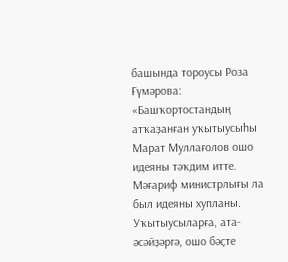башында тороусы Роза Ғүмәрова: «Башҡортостандың атҡаҙанған уҡытыусыһы Марат Муллағолов ошо идеяны тәҡдим итте. Мәғариф министрлығы ла был идеяны хупланы. Уҡытыусыларға, ата-әсәйҙәргә, ошо бәҫте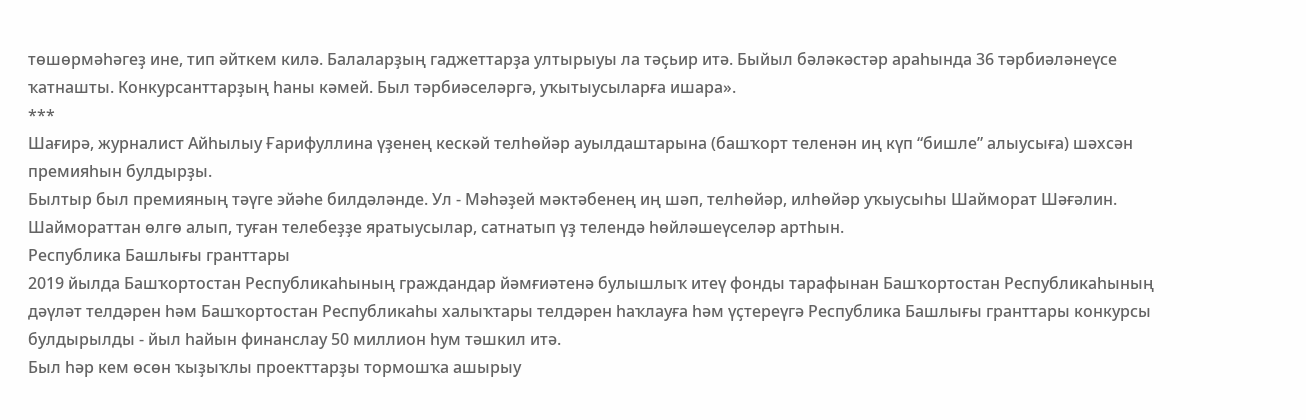төшөрмәһәгеҙ ине, тип әйткем килә. Балаларҙың гаджеттарҙа ултырыуы ла тәҫьир итә. Быйыл бәләкәстәр араһында 36 тәрбиәләнеүсе ҡатнашты. Конкурсанттарҙың һаны кәмей. Был тәрбиәселәргә, уҡытыусыларға ишара».
***
Шағирә, журналист Айһылыу Ғарифуллина үҙенең кескәй телһөйәр ауылдаштарына (башҡорт теленән иң күп “бишле” алыусыға) шәхсән премияһын булдырҙы.
Былтыр был премияның тәүге эйәһе билдәләнде. Ул - Мәһәҙей мәктәбенең иң шәп, телһөйәр, илһөйәр уҡыусыһы Шайморат Шәғәлин.
Шаймораттан өлгө алып, туған телебеҙҙе яратыусылар, сатнатып үҙ телендә һөйләшеүселәр артһын.
Республика Башлығы гранттары
2019 йылда Башҡортостан Республикаһының граждандар йәмғиәтенә булышлыҡ итеү фонды тарафынан Башҡортостан Республикаһының дәүләт телдәрен һәм Башҡортостан Республикаһы халыҡтары телдәрен һаҡлауға һәм үҫтереүгә Республика Башлығы гранттары конкурсы булдырылды - йыл һайын финанслау 50 миллион һум тәшкил итә.
Был һәр кем өсөн ҡыҙыҡлы проекттарҙы тормошҡа ашырыу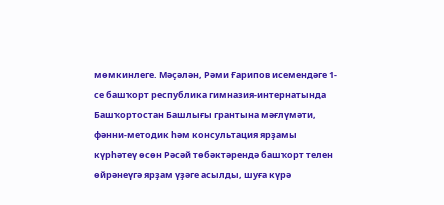мөмкинлеге. Мәҫәлән, Рәми Ғарипов исемендәге 1-се башҡорт республика гимназия-интернатында Башҡортостан Башлығы грантына мәғлүмәти, фәнни-методик һәм консультация ярҙамы күрһәтеү өсөн Рәсәй төбәктәрендә башҡорт телен өйрәнеүгә ярҙам үҙәге асылды, шуға күрә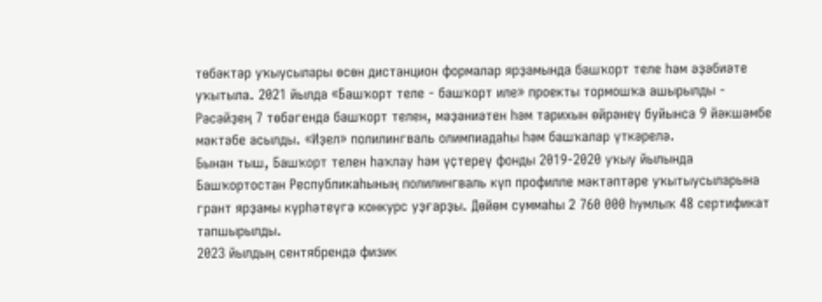төбәктәр уҡыусылары өсөн дистанцион формалар ярҙамында башҡорт теле һәм әҙәбиәте уҡытыла. 2021 йылда «Башҡорт теле - башҡорт иле» проекты тормошҡа ашырылды - Рәсәйҙең 7 төбәгендә башҡорт телен, мәҙәниәтен һәм тарихын өйрәнеү буйынса 9 йәкшәмбе мәктәбе асылды. «Иҙел» полилингваль олимпиадаһы һәм башҡалар үткәрелә.
Бынан тыш, Башҡорт телен һаҡлау һәм үҫтереү фонды 2019-2020 уҡыу йылында Башҡортостан Республикаһының полилингваль күп профилле мәктәптәре уҡытыусыларына грант ярҙамы күрһәтеүгә конкурс уҙғарҙы. Дөйөм суммаһы 2 760 000 һумлыҡ 48 сертификат тапшырылды.
2023 йылдың сентябрендә физик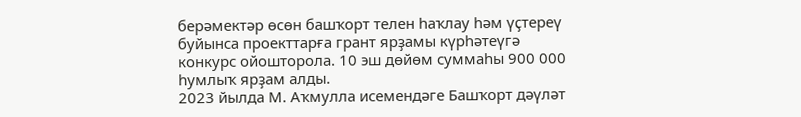берәмектәр өсөн башҡорт телен һаҡлау һәм үҫтереү буйынса проекттарға грант ярҙамы күрһәтеүгә конкурс ойошторола. 10 эш дөйөм суммаһы 900 000 һумлыҡ ярҙам алды.
2023 йылда М. Аҡмулла исемендәге Башҡорт дәүләт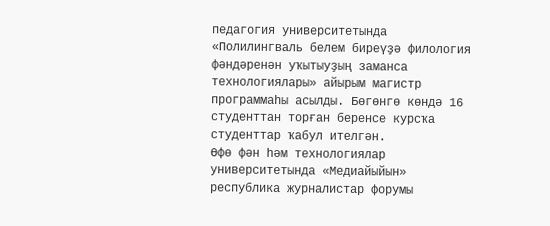педагогия университетында «Полилингваль белем биреүҙә филология фәндәренән уҡытыуҙың заманса технологиялары» айырым магистр программаһы асылды. Бөгөнгө көндә 16 студенттан торған беренсе курсҡа студенттар ҡабул ителгән.
Өфө фән һәм технологиялар университетында «Медиайыйын» республика журналистар форумы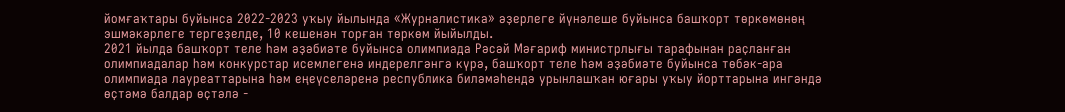йомғаҡтары буйынса 2022-2023 уҡыу йылында «Журналистика» әҙерлеге йүнәлеше буйынса башҡорт төркөмөнөң эшмәкәрлеге тергеҙелде, 10 кешенән торған төркөм йыйылды.
2021 йылда башҡорт теле һәм әҙәбиәте буйынса олимпиада Рәсәй Мәғариф министрлығы тарафынан раҫланған олимпиадалар һәм конкурстар исемлегенә индерелгәнгә күрә, башҡорт теле һәм әҙәбиәте буйынса төбәк-ара олимпиада лауреаттарына һәм еңеүселәренә республика биләмәһендә урынлашҡан юғары уҡыу йорттарына ингәндә өҫтәмә балдар өҫтәлә -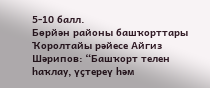5-10 балл.
Бөрйән районы башҡорттары Ҡоролтайы рәйесе Айгиз Шәрипов: “Башҡорт телен һаҡлау, үҫтереү һәм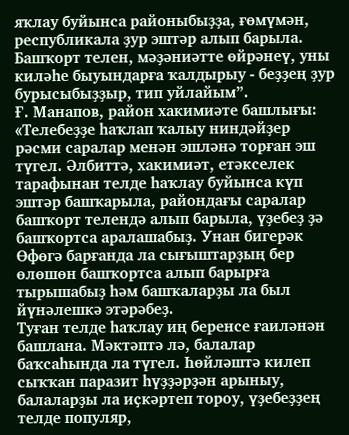яҡлау буйынса районыбыҙҙа, ғөмүмән, республикала ҙур эштәр алып барыла. Башҡорт телен, мәҙәниәтте өйрәнеү, уны киләһе быуындарға ҡалдырыу - беҙҙең ҙур бурысыбыҙҙыр, тип уйлайым”.
Ғ. Манапов, район хакимиәте башлығы: «Телебеҙҙе һаҡлап ҡалыу ниндәйҙер рәсми саралар менән эшләнә торған эш түгел. Әлбиттә, хакимиәт, етәкселек тарафынан телде һаҡлау буйынса күп эштәр башҡарыла, райондағы саралар башҡорт телендә алып барыла, үҙебеҙ ҙә башҡортса аралашабыҙ. Унан бигерәк Өфөгә барғанда ла сығыштарҙың бер өлөшөн башҡортса алып барырға тырышабыҙ һәм башҡаларҙы ла был йүнәлешкә этәрәбеҙ.
Туған телде һаҡлау иң беренсе ғаиләнән башлана. Мәктәптә лә, балалар баҡсаһында ла түгел. Һөйләштә килеп сыҡҡан паразит һүҙҙәрҙән арыныу, балаларҙы ла иҫкәртеп тороу, үҙебеҙҙең телде популяр,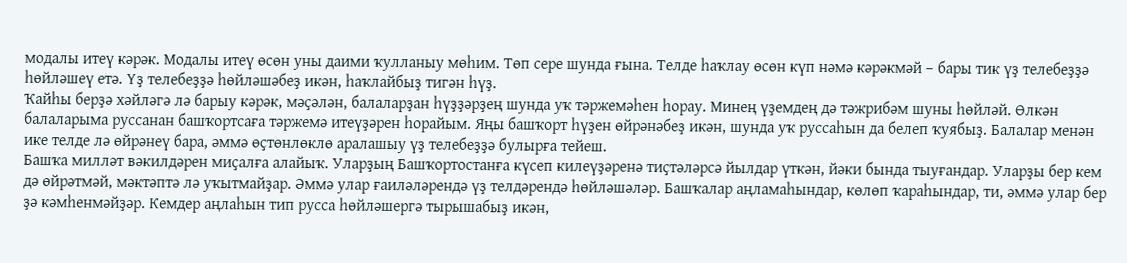модалы итеү кәрәк. Модалы итеү өсөн уны даими ҡулланыу мөһим. Төп сере шунда ғына. Телде һаҡлау өсөн күп нәмә кәрәкмәй – бары тик үҙ телебеҙҙә һөйләшеү етә. Үҙ телебеҙҙә һөйләшәбеҙ икән, һаҡлайбыҙ тигән һүҙ.
Ҡайһы берҙә хәйләгә лә барыу кәрәк, мәҫәлән, балаларҙан һүҙҙәрҙең шунда уҡ тәржемәһен һорау. Минең үҙемдең дә тәжрибәм шуны һөйләй. Өлкән балаларыма руссанан башҡортсаға тәржемә итеүҙәрен һорайым. Яңы башҡорт һүҙен өйрәнәбеҙ икән, шунда уҡ руссаһын да белеп ҡуябыҙ. Балалар менән ике телде лә өйрәнеү бара, әммә өҫтөнлөклө аралашыу үҙ телебеҙҙә булырға тейеш.
Башҡа милләт вәкилдәрен миҫалға алайыҡ. Уларҙың Башҡортостанға күсеп килеүҙәренә тиҫтәләрсә йылдар үткән, йәки бында тыуғандар. Уларҙы бер кем дә өйрәтмәй, мәктәптә лә уҡытмайҙар. Әммә улар ғаиләләрендә үҙ телдәрендә һөйләшәләр. Башҡалар аңламаһындар, көлөп ҡараһындар, ти, әммә улар бер ҙә кәмһенмәйҙәр. Кемдер аңлаһын тип русса һөйләшергә тырышабыҙ икән,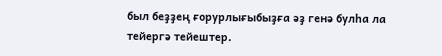был беҙҙең ғорурлығыбыҙға әҙ генә булһа ла тейергә тейештер.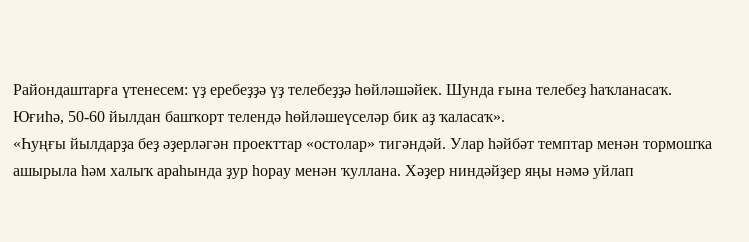Райондаштарға үтенесем: үҙ еребеҙҙә үҙ телебеҙҙә һөйләшәйек. Шунда ғына телебеҙ һаҡланасаҡ. Юғиһә, 50-60 йылдан башҡорт телендә һөйләшеүселәр бик аҙ ҡаласаҡ».
«Һуңғы йылдарҙа беҙ әҙерләгән проекттар «остолар» тигәндәй. Улар һәйбәт темптар менән тормошҡа ашырыла һәм халыҡ араһында ҙур һорау менән ҡуллана. Хәҙер ниндәйҙер яңы нәмә уйлап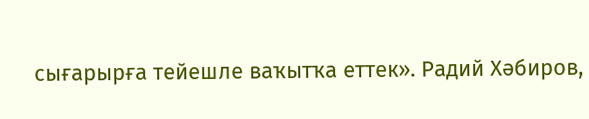сығарырға тейешле ваҡытҡа еттек». Радий Хәбиров,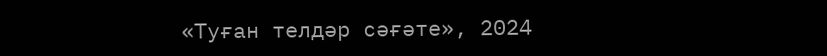«Туған телдәр сәғәте», 2024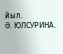йыл.
Ә. ЮЛСУРИНА.